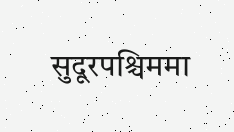सुदूरपश्चिममा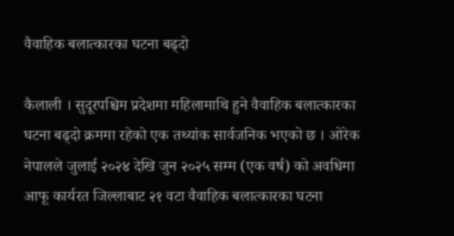वैवाहिक बलात्कारका घटना बढ्दो

कैलाली । सुदूरपश्चिम प्रदेशमा महिलामाथि हुने वैवाहिक बलात्कारका घटना बढ्दो क्रममा रहेको एक तथ्यांक सार्वजनिक भएको छ । ओरेक नेपालले जुलाई २०२४ देखि जुन २०२५ सम्म (एक वर्ष) को अवधिमा आफू कार्यरत जिल्लाबाट २१ वटा वैवाहिक बलात्कारका घटना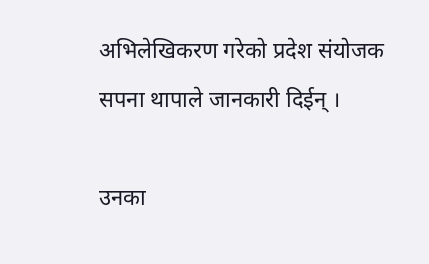अभिलेखिकरण गरेको प्रदेश संयोजक सपना थापाले जानकारी दिईन् ।

उनका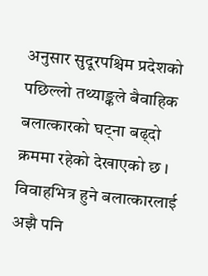अनुसार सुदूरपश्चिम प्रदेशको पछिल्लो तथ्याङ्कले बैवाहिक बलात्कारको घट्ना बढ्दो क्रममा रहेको देखाएको छ । विवाहभित्र हुने बलात्कारलाई अझै पनि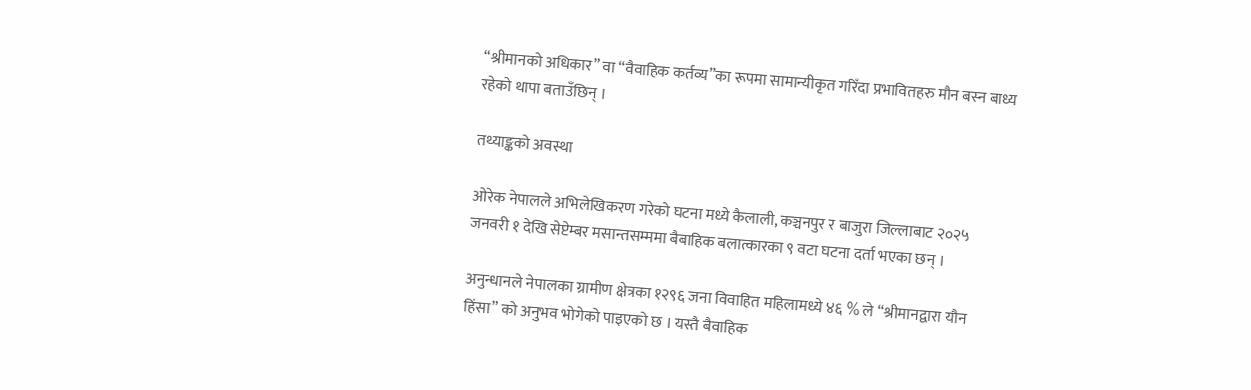“श्रीमानको अधिकार” वा “वैवाहिक कर्तव्य”का रूपमा सामान्यीकृत गरिँदा प्रभावितहरु मौन बस्न बाध्य रहेको थापा बताउँछिन् ।

तथ्याङ्कको अवस्था

ओरेक नेपालले अभिलेखिकरण गरेको घटना मध्ये कैलाली, कञ्चनपुर र बाजुरा जिल्लाबाट २०२५ जनवरी १ देखि सेप्टेम्बर मसान्तसम्ममा बैबाहिक बलात्कारका ९ वटा घटना दर्ता भएका छन् ।

अनुन्धानले नेपालका ग्रामीण क्षेत्रका १२९६ जना विवाहित महिलामध्ये ४६ % ले “श्रीमानद्वारा यौन हिंसा” को अनुभव भोगेको पाइएको छ । यस्तै बैवाहिक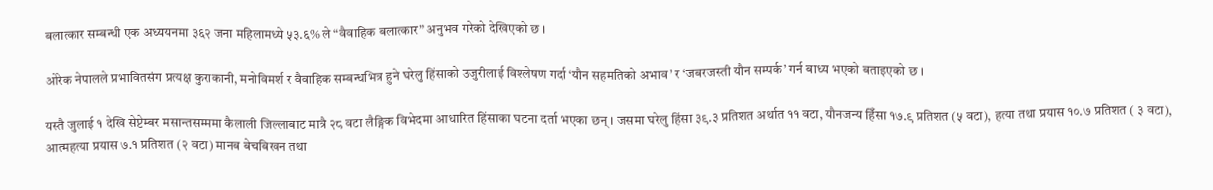बलात्कार सम्बन्धी एक अध्ययनमा ३६२ जना महिलामध्ये ५३.६% ले “वैवाहिक बलात्कार” अनुभव गरेको देखिएको छ ।

ओरेक नेपालले प्रभावितसंग प्रत्यक्ष कुराकानी, मनोविमर्श र वैवाहिक सम्बन्धभित्र हुने घरेलु हिंसाको उजुरीलाई विश्लेषण गर्दा ‘यौन सहमतिको अभाव’ र ‘जबरजस्ती यौन सम्पर्क’ गर्न बाध्य भएको बताइएको छ ।

यस्तै जुलाई १ देखि सेप्टेम्बर मसान्तसम्ममा कैलाली जिल्लाबाट मात्रै २८ वटा लैङ्गिक विभेदमा आधारित हिंसाका घटना दर्ता भएका छन् । जसमा घरेलु हिंसा ३९.३ प्रतिशत अर्थात ११ वटा, यौनजन्य हिँसा १७.९ प्रतिशत (५ वटा), हत्या तथा प्रयास १०.७ प्रतिशत ( ३ वटा), आत्महत्या प्रयास ७.१ प्रतिशत (२ वटा) मानब बेचबिखन तथा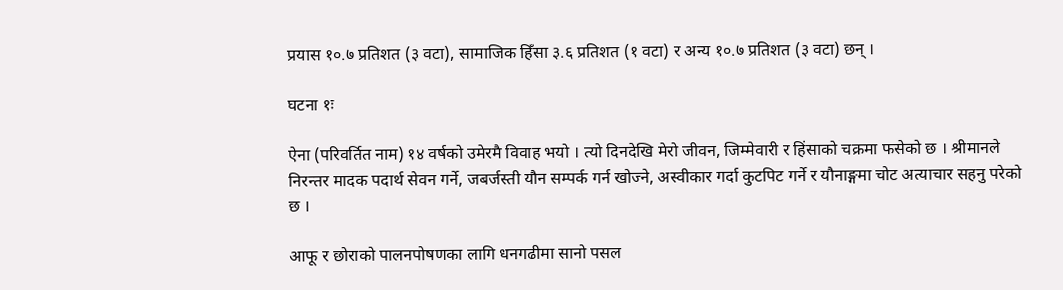प्रयास १०.७ प्रतिशत (३ वटा), सामाजिक हिँसा ३.६ प्रतिशत (१ वटा) र अन्य १०.७ प्रतिशत (३ वटा) छन् ।

घटना १ः

ऐना (परिवर्तित नाम) १४ वर्षको उमेरमै विवाह भयो । त्यो दिनदेखि मेरो जीवन, जिम्मेवारी र हिंसाको चक्रमा फसेको छ । श्रीमानले निरन्तर मादक पदार्थ सेवन गर्ने, जबर्जस्ती यौन सम्पर्क गर्न खोज्ने, अस्वीकार गर्दा कुटपिट गर्ने र यौनाङ्गमा चोट अत्याचार सहनु परेको छ ।

आफू र छोराको पालनपोषणका लागि धनगढीमा सानो पसल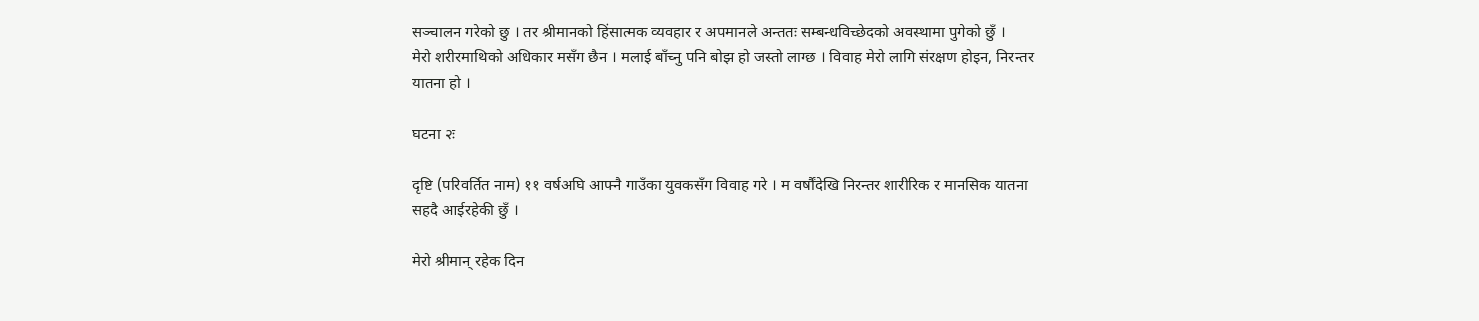सञ्चालन गरेको छु । तर श्रीमानको हिंसात्मक व्यवहार र अपमानले अन्ततः सम्बन्धविच्छेदको अवस्थामा पुगेको छुँ ।
मेरो शरीरमाथिको अधिकार मसँग छैन । मलाई बाँच्नु पनि बोझ हो जस्तो लाग्छ । विवाह मेरो लागि संरक्षण होइन, निरन्तर यातना हो ।

घटना २ः

दृष्टि (परिवर्तित नाम) ११ वर्षअघि आफ्नै गाउँका युवकसँग विवाह गरे । म वर्षौंदेखि निरन्तर शारीरिक र मानसिक यातना सहदै आईरहेकी छुँ ।

मेरो श्रीमान् रहेक दिन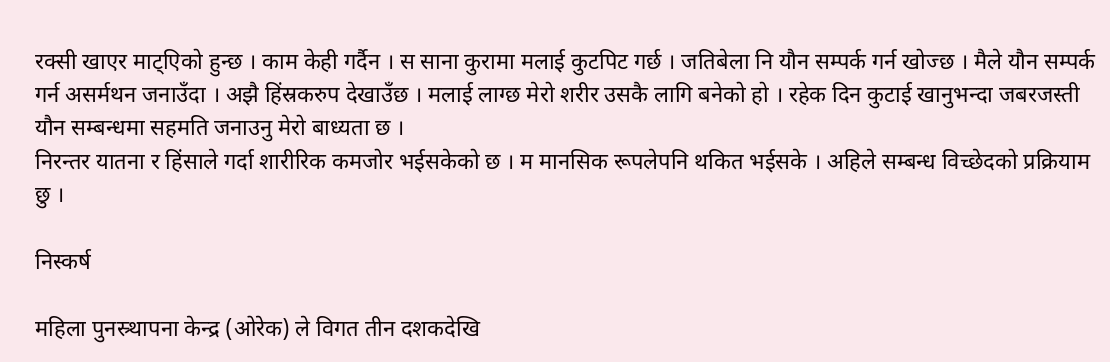रक्सी खाएर माट्एिको हुन्छ । काम केही गर्दैन । स साना कुरामा मलाई कुटपिट गर्छ । जतिबेला नि यौन सम्पर्क गर्न खोज्छ । मैले यौन सम्पर्क गर्न असर्मथन जनाउँदा । अझै हिंस्रकरुप देखाउँछ । मलाई लाग्छ मेरो शरीर उसकै लागि बनेको हो । रहेक दिन कुटाई खानुभन्दा जबरजस्ती यौन सम्बन्धमा सहमति जनाउनु मेरो बाध्यता छ ।
निरन्तर यातना र हिंसाले गर्दा शारीरिक कमजोर भईसकेको छ । म मानसिक रूपलेपनि थकित भईसके । अहिले सम्बन्ध विच्छेदको प्रक्रियाम छु ।

निस्कर्ष

महिला पुनस्र्थापना केन्द्र (ओरेक) ले विगत तीन दशकदेखि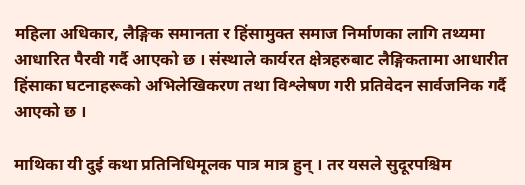महिला अधिकार, लैङ्गिक समानता र हिंसामुक्त समाज निर्माणका लागि तथ्यमा आधारित पैरवी गर्दै आएको छ । संस्थाले कार्यरत क्षेत्रहरुबाट लैङ्गिकतामा आधारीत हिंसाका घटनाहरूको अभिलेखिकरण तथा विश्लेषण गरी प्रतिवेदन सार्वजनिक गर्दै आएको छ ।

माथिका यी दुई कथा प्रतिनिधिमूलक पात्र मात्र हुन् । तर यसले सुदूरपश्चिम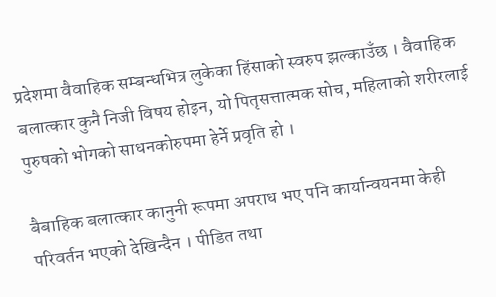प्रदेशमा वैवाहिक सम्बन्धभित्र लुकेका हिंसाको स्वरुप झल्काउँछ । वैवाहिक बलात्कार कुनै निजी विषय होइन, यो पितृसत्तात्मक सोच, महिलाको शरीरलाई पुरुषको भोगको साधनकोरुपमा हेर्ने प्रवृति हो ।

बैबाहिक बलात्कार कानुनी रूपमा अपराध भए पनि कार्यान्वयनमा केही परिवर्तन भएको देखिन्दैन । पीडित तथा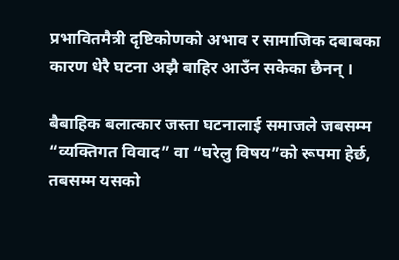प्रभावितमैत्री दृष्टिकोणको अभाव र सामाजिक दबाबका कारण धेरै घटना अझै बाहिर आउँन सकेका छैनन् ।

बैबाहिक बलात्कार जस्ता घटनालाई समाजले जबसम्म “व्यक्तिगत विवाद” वा “घरेलु विषय”को रूपमा हेर्छ, तबसम्म यसको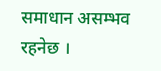समाधान असम्भव रहनेछ ।